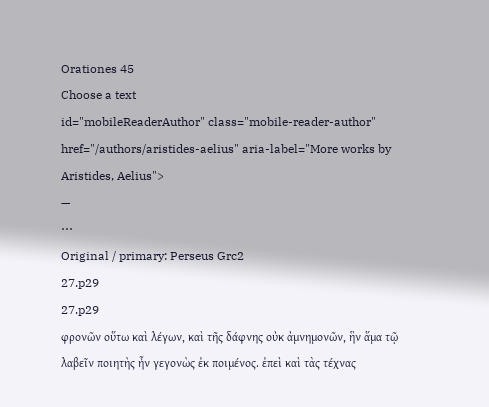Orationes 45
Choose a text
id="mobileReaderAuthor" class="mobile-reader-author" href="/authors/aristides-aelius" aria-label="More works by Aristides, Aelius">
—
⋯
Original / primary: Perseus Grc2
27.p29
27.p29
φρονῶν οὕτω καὶ λέγων, καὶ τῆς δάφνης οὐκ ἀμνημονῶν, ἣν ἅμα τῷ λαβεῖν ποιητὴς ἦν γεγονὼς ἐκ ποιμένος. ἐπεὶ καὶ τὰς τέχνας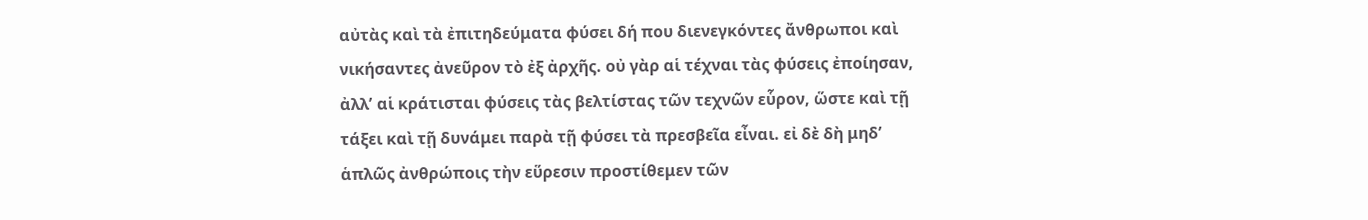αὐτὰς καὶ τὰ ἐπιτηδεύματα φύσει δή που διενεγκόντες ἄνθρωποι καὶ νικήσαντες ἀνεῦρον τὸ ἐξ ἀρχῆς. οὐ γὰρ αἱ τέχναι τὰς φύσεις ἐποίησαν, ἀλλʼ αἱ κράτισται φύσεις τὰς βελτίστας τῶν τεχνῶν εὗρον, ὥστε καὶ τῇ τάξει καὶ τῇ δυνάμει παρὰ τῇ φύσει τὰ πρεσβεῖα εἶναι. εἰ δὲ δὴ μηδʼ ἁπλῶς ἀνθρώποις τὴν εὕρεσιν προστίθεμεν τῶν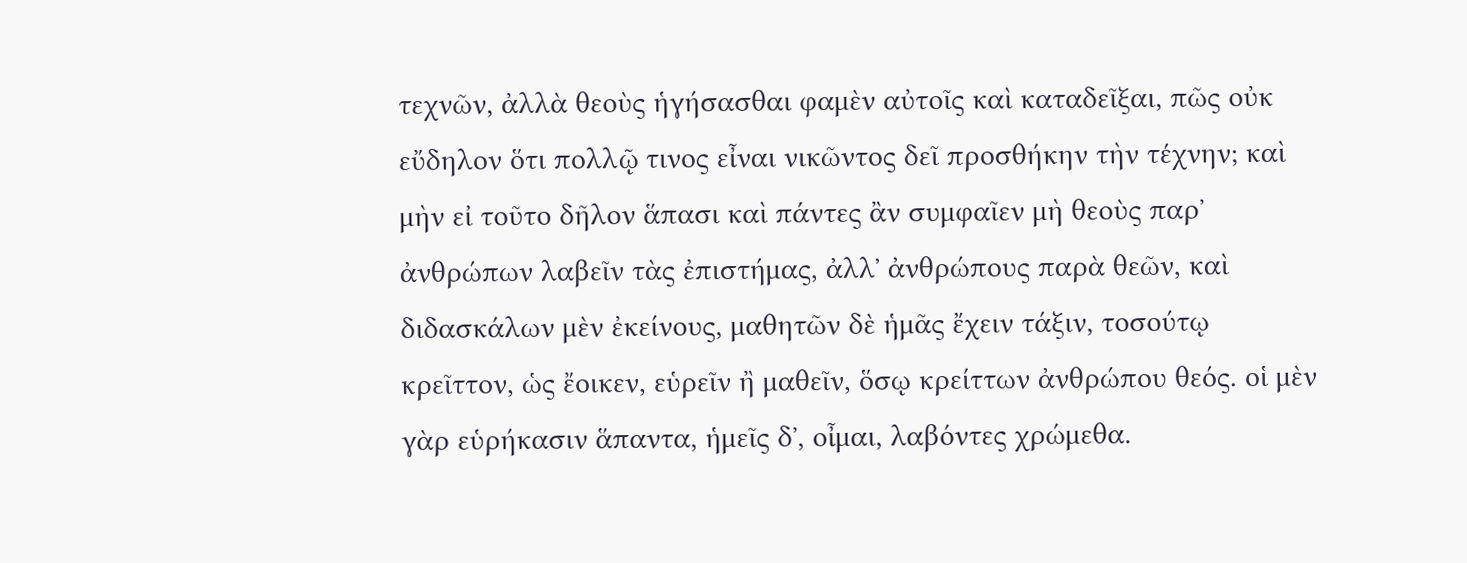τεχνῶν, ἀλλὰ θεοὺς ἡγήσασθαι φαμὲν αὐτοῖς καὶ καταδεῖξαι, πῶς οὐκ εὔδηλον ὅτι πολλῷ τινος εἶναι νικῶντος δεῖ προσθήκην τὴν τέχνην; καὶ μὴν εἰ τοῦτο δῆλον ἅπασι καὶ πάντες ἂν συμφαῖεν μὴ θεοὺς παρʼ ἀνθρώπων λαβεῖν τὰς ἐπιστήμας, ἀλλʼ ἀνθρώπους παρὰ θεῶν, καὶ διδασκάλων μὲν ἐκείνους, μαθητῶν δὲ ἡμᾶς ἔχειν τάξιν, τοσούτῳ κρεῖττον, ὡς ἔοικεν, εὑρεῖν ἢ μαθεῖν, ὅσῳ κρείττων ἀνθρώπου θεός. οἱ μὲν γὰρ εὑρήκασιν ἅπαντα, ἡμεῖς δʼ, οἶμαι, λαβόντες χρώμεθα.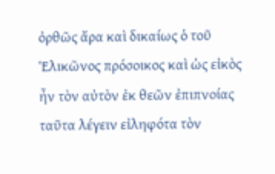ὀρθῶς ἄρα καὶ δικαίως ὁ τοῦ Ἑλικῶνος πρόσοικος καὶ ὡς εἰκὸς ἦν τὸν αὐτὸν ἐκ θεῶν ἐπιπνοίας ταῦτα λέγειν εἰληφότα τὸν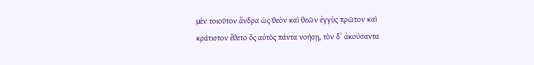μὲν τοιοῦτον ἄνδρα ὡς θεὸν καὶ θεῶν ἐγγὺς πρῶτον καὶ κράτιστον ἔθετο ὃς αὐτὸς πάντα νοήσῃ, τὸν δʼ ἀκούσαντα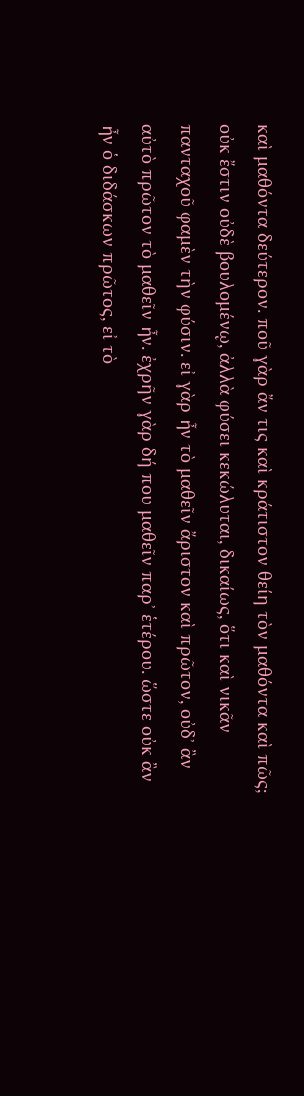καὶ μαθόντα δεύτερον. ποῦ γὰρ ἄν τις καὶ κράτιστον θείη τὸν μαθόντα καὶ πῶς; οὐκ ἔστιν οὐδὲ βουλομένῳ, ἀλλὰ φύσει κεκώλυται, δικαίως, ὅτι καὶ νικᾶν πανταχοῦ φαμὲν τὴν φύσιν. εἰ γὰρ ἦν τὸ μαθεῖν ἄριστον καὶ πρῶτον, οὐδʼ ἂν αὐτὸ πρῶτον τὸ μαθεῖν ἦν. ἐχρῆν γὰρ δή που μαθεῖν παρʼ ἑτέρου. ὥστε οὐκ ἂν ἦν ὁ διδάσκων πρῶτος, εἰ τὸ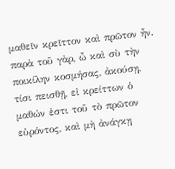μαθεῖν κρεῖττον καὶ πρῶτον ἦν. παρὰ τοῦ γὰρ, ὦ καὶ σὺ τὴν ποικίλην κοσμήσας, ἀκούσῃ, τίσι πεισθῇ, εἰ κρείττων ὁ μαθών ἐστι τοῦ τὸ πρῶτον εὑρόντος, καὶ μὴ ἀνάγκῃ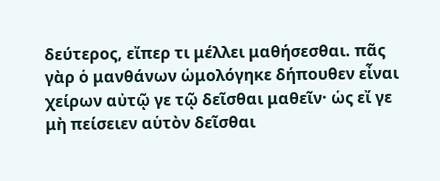δεύτερος, εἴπερ τι μέλλει μαθήσεσθαι. πᾶς γὰρ ὁ μανθάνων ὡμολόγηκε δήπουθεν εἶναι χείρων αὐτῷ γε τῷ δεῖσθαι μαθεῖν· ὡς εἴ γε μὴ πείσειεν αὑτὸν δεῖσθαι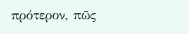πρότερον, πῶς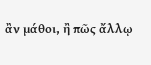ἂν μάθοι, ἢ πῶς ἄλλῳ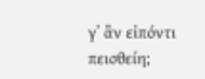γʼ ἂν εἰπόντι πεισθείη;